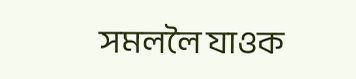সমললৈ যাওক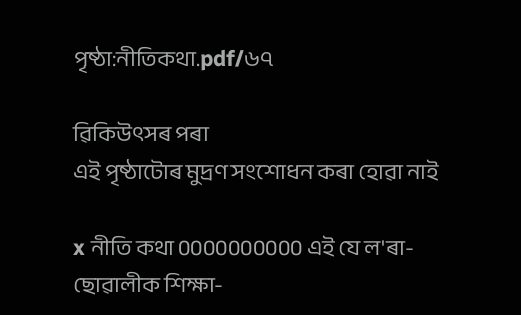পৃষ্ঠা:নীতিকথা.pdf/৬৭

ৱিকিউৎসৰ পৰা
এই পৃষ্ঠাটোৰ মুদ্ৰণ সংশোধন কৰা হোৱা নাই

x নীতি কথা 0000000000 এই যে ল'ৰা-ছোৱালীক শিক্ষা-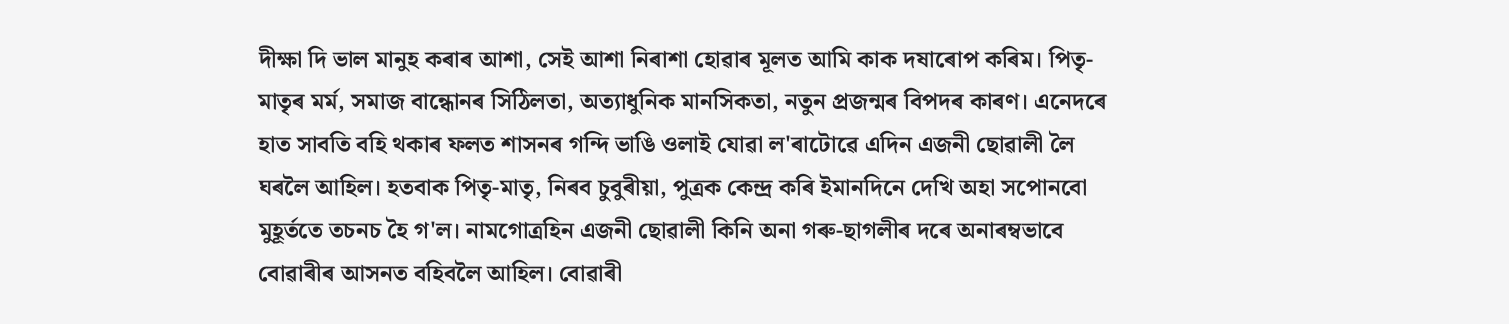দীক্ষা দি ভাল মানুহ কৰাৰ আশা, সেই আশা নিৰাশা হোৱাৰ মূলত আমি কাক দষাৰোপ কৰিম। পিতৃ- মাতৃৰ মৰ্ম, সমাজ বান্ধোনৰ সিঠিলতা, অত্যাধুনিক মানসিকতা, নতুন প্ৰজন্মৰ বিপদৰ কাৰণ। এনেদৰে হাত সাবতি বহি থকাৰ ফলত শাসনৰ গন্দি ভাঙি ওলাই যোৱা ল'ৰাটোৱে এদিন এজনী ছোৱালী লৈ ঘৰলৈ আহিল। হতবাক পিতৃ-মাতৃ, নিৰব চুবুৰীয়া, পুত্ৰক কেন্দ্ৰ কৰি ইমানদিনে দেখি অহা সপোনবো মুহূৰ্ততে তচনচ হৈ গ'ল। নামগোত্ৰহিন এজনী ছোৱালী কিনি অনা গৰু-ছাগলীৰ দৰে অনাৰম্বভাবে বোৱাৰীৰ আসনত বহিবলৈ আহিল। বোৱাৰী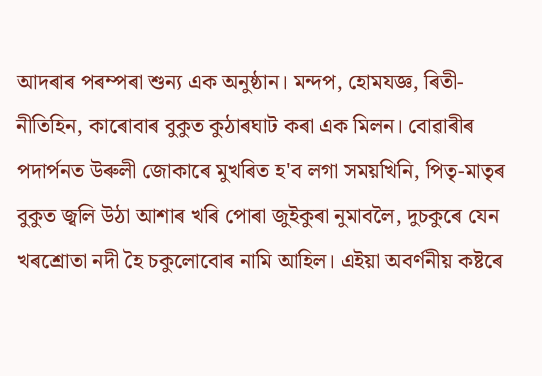আদৰাৰ পৰম্পৰা শুন্য এক অনুষ্ঠান। মন্দপ, হোমযজ্ঞ, ৰিতী-নীতিহিন, কাৰোবাৰ বুকুত কুঠাৰঘাট কৰা এক মিলন। বোৱাৰীৰ পদাৰ্পনত উৰুলী জোকাৰে মুখৰিত হ'ব লগা সময়খিনি, পিতৃ-মাতৃৰ বুকুত জ্বলি উঠা আশাৰ খৰি পোৰা জুইকুৰা নুমাবলৈ, দুচকুৰে যেন খৰশ্ৰোতা নদী হৈ চকুলোবোৰ নামি আহিল। এইয়া অবৰ্ণনীয় কষ্টৰে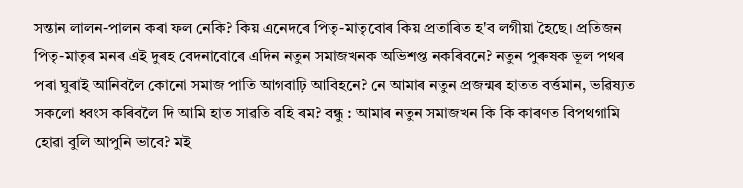সন্তান লালন-পালন কৰা ফল নেকি? কিয় এনেদৰে পিতৃ-মাতৃবোৰ কিয় প্ৰতাৰিত হ'ব লগীয়া হৈছে। প্ৰতিজন পিতৃ-মাতৃৰ মনৰ এই দুৰহ বেদনাবোৰে এদিন নতুন সমাজখনক অভিশপ্ত নকৰিবনে? নতুন পুৰুষক ভূল পথৰ পৰা ঘুৰাই আনিবলৈ কোনো সমাজ পাতি আগবাঢ়ি আবিহনে? নে আমাৰ নতুন প্ৰজন্মৰ হাতত বৰ্ত্তমান, ভৱিষ্যত সকলো ধ্বংস কৰিবলৈ দি আমি হাত সাৱতি বহি ৰম? বন্ধু : আমাৰ নতুন সমাজখন কি কি কাৰণত বিপথগামি হোৱা বুলি আপুনি ভাবে? মই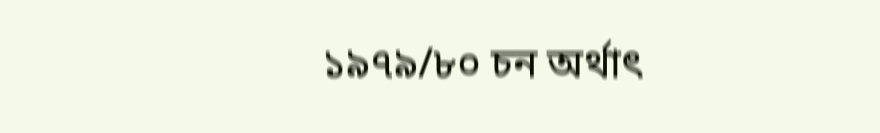১৯৭৯/৮০ চন অৰ্থাৎ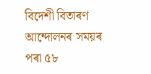বিদেশী বিতাৰণ আন্দোলনৰ সময়ৰ পৰা ৫৮